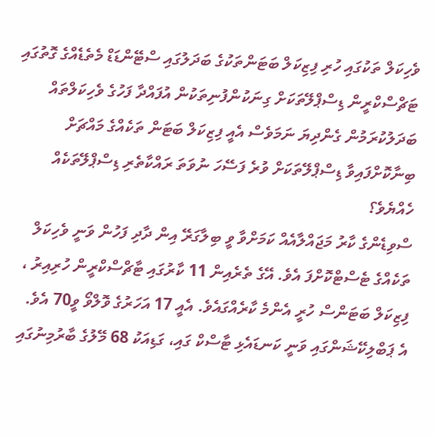ވެހިކަލް ތަކުގައި ހުރި ފިޒިކަލް ބަޓަންތަކުގެ ބަދަލުގައި ސްޓޭންޑަޑް މެތެޑެއްގެ ގޮތުގައި ޓަޗްސްކްރީން ޑިސްޕްލޭތަކަށް ގިނަކުންފުނިތަކުން އުފައްދާ ފަހުގެ ވެހިކަލްތައް ބަދަލުކުރަމުން ގެންދިޔަ ނަމަވެސް އެއީ ފިޒިކަލް ބަޓަން ތަކެއްގެ މައްޗަށް ބިނާކޮށްފައިވާ ޑިސްޕްލޭތަކަށް ވުރެ ފަސޭހަ ނުވަތަ ރައްކާތެރި ޑިސްޕްލޭތަކެއް ހެއްޔެވެ؟
ސްވިޑެންގެ ކާރު މަޖައްލާއެއް ކަމަށްވާ ވީ ބިލާގަރޭ އިން ދާދި ފަހުން ވަނީ ވެހިކަލް ތަކެއްގެ ޓެސްޓްކޮށްފަ އެވެ. އޭގެ ތެރެއިން 11 ކާރުގައި ޓާޗްސްކްރީން ހުރިއިރު ، ފިޒިކަލް ބަޓަންސް ހުރީ އެންމެ ކާރެއްގައެވެ. އެއީ 17 އަހަރުގެ ވޮލްވޯ ވީ70 އެވެ.
އެ ޕަބްލިކޭޝަންގައި ވަނީ ކަނޑައެޅި ޓާސްކް ގައި، ގަޑިއަކު 68 މޭލުގެ ބާރުމިނުގައި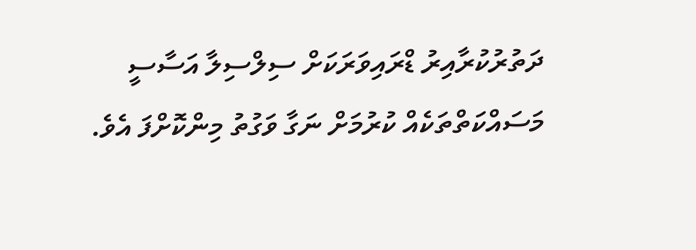ދަތުރުކުރާއިރު ޑްރައިވަރަކަށް ސިލްސިލާ އަސާސީ މަސައްކަތްތަކެއް ކުރުމަށް ނަގާ ވަގުތު މިންކޮށްފަ އެވެ.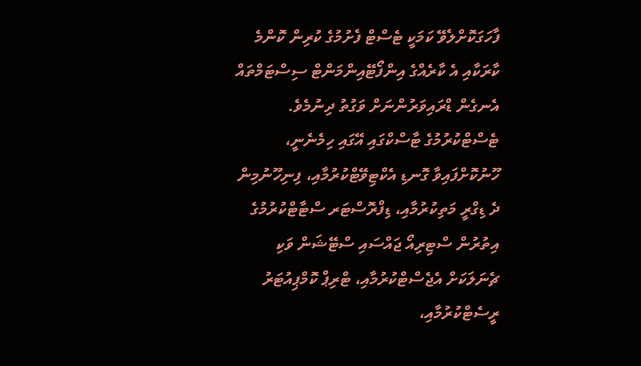ފާހަގަކޮށްލެވޭ ކަމަކީ ޓެސްޓް ފެށުމުގެ ކުރިން ކޮންމެ ކާރަކާއި އެ ކާރެއްގެ އިންފޯޓޭއިންމަންޓް ސިސްޓަމްތައް އެނގެން ޑްރައިވަރުންނަށް ވަގުތު ދިނުމެވެ.
ޓެސްޓްކުރުމުގެ ޓާސްކްގައި އޭގައި ހިމެނެނީ، ހޫނުކޮށްފައިވާ ގޮނޑި އެކްޓިވޭޓްކުރުމާއި، ފިނިހޫނުމިން ދެ ޑިގްރީ މަތިކުރުމާއި، ޑިފްރޮސްޓަރ ސްޓާޓްކުރުމުގެ އިތުރުން ސްޓިރިއޯ ޖައްސައި ސްޓޭޝަން ވަކި ޗެނަލަކަށް އެޖެސްޓްކުރުމާއި، ޓްރިޕް ކޮމްޕިއުޓަރު ރީސެޓްކުރުމާއި،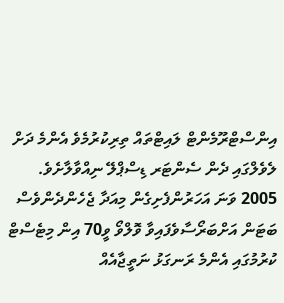އިންސްޓްރޫމެންޓް ލައިޓްތައް ތިރިކުރުމެވެ އެންމެ ދަށް ލެވެލްގައި ދެން ސެންޓަރ ޑިސްޕްލޭ ނިއްވާލާށެވެ.
2005 ވަނަ އަހަރުންފެށިގެން މިއަދާ ޖެހެންދެންވެސް ބަޓަން އަށްބަރޯސާވެފައިވާ ވޮލްވޯ ވީ70 އިން މިޓެސްޓް ކުރުމުގައި އެންމެ ރަނގަޅު ނަތީޖާއެއް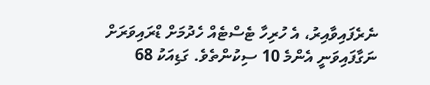ނެރެފައިވާއިރު، އެ ހުރިހާ ޓެސްޓެއް ހެދުމަށް ޑްރައިވަރަށް ނަގާފައިވަނީ އެންމެ 10 ސިކުންތެވެ. ގަޑިއަކު 68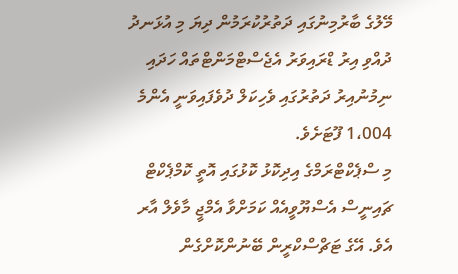މޭލުގެ ބާރުމިނުގައި ދަތުރުކުރަމުން ދިޔަ މި އުޅަނދު ދުއްވި އިރު ޑްރައިވަރު އެޖެސްޓްމަންޓްތައް ހަދައި ނިމުނުއިރު ދަތުރުގައި ވެހިކަލް ދުވެފައިވަނީ އެންމެ 1،004 ފޫޓަށެވެ.
މި ސްޕެކްޓްރަމްގެ އިދިކޮޅު ކޮޅުގައި އޮތީ ކޮމްޕެކްޓް ޗައިނީސް އެސްޔޫވީއެއް ކަމަށްވާ އެމްޖީ މާވެލް އާރ އެވެ. އޭގެ ޓަޗްސްކްރީން ބޭނުންކޮށްގެން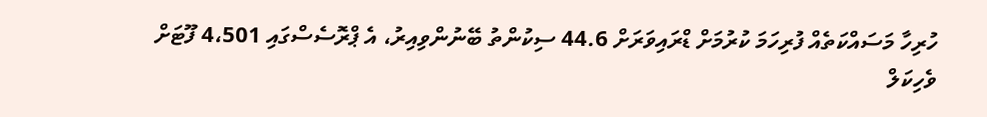ހުރިހާ މަސައްކަތެއް ފުރިހަމަ ކުރުމަށް ޑްރައިވަރަށް 44.6 ސިކުންތު ބޭނުންވިއިރު، އެ ޕްރޮސެސްގައި 4،501 ފޫޓަށް ވެހިކަލް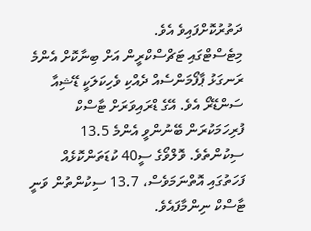ދަތުރުކޮށްފައިވެ އެވެ.
މިޓެސްޓްގައި ޓަޗްސްކްރީން އަށް ބިނާކޮށް އެންމެ ރަނގަޅު ޕާފޯމަންސެއް ދެއްކި ވެހިކަލަކީ ޑޭޝިއާ ސަންޑޭރޯ އެވެ. އޭގެ ޑްރައިވަރަށް ޓާސްކް ފުރިހަމަކުރަން ބޭނުންވީ އެންމެ 13.5 ސިކުންތެވެ. ވޮލްވޯގެ ސީ40 ކުޑަތަންކޮޅެއް ފަހަތުގައި އޮތްނަމަވެސް، 13.7 ސިކުންތުން ވަނީ ޓާސްކް ނިންމާފައެވެ.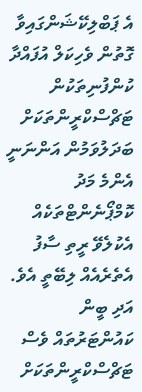އެ ޕަބްލިކޭޝަންގައިވާ ގޮތުން ވެހިކަލް އުފައްދާ ކުންފުނިތަކުން ޓަޗްސްކްރީންތަކަށް ބަދަލުވަމުން އަންނަނީ އެންމެ މަދު ކޮމްޕޯނެންޓްތަކެއް އެކުލެވޭ ރީތި ސާފު އެތެރެއެއް ލިބޭތީ އެވެ. އަދި ބީން ކައުންޓަރުތައް ވެސް ޓަޗްސްކްރީންތަކަށް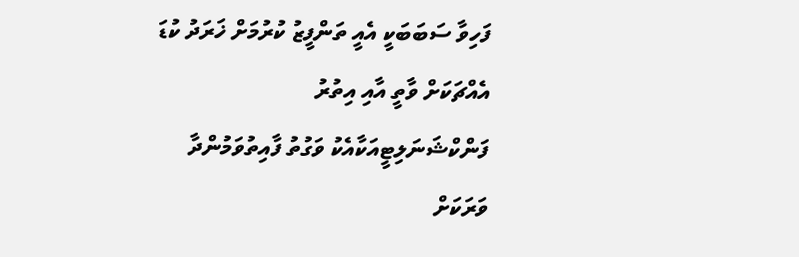ފަހިވާ ސަބަބަކީ އެއީ ތަންފީޒު ކުރުމަށް ޚަރަދު ކުޑަ އެއްޗަކަށް ވާތީ އާއި އިތުރު ފަންކްޝަނަލިޓީއަކާއެކު ވަގުތު ފާއިތުވަމުންދާ ވަރަކަށް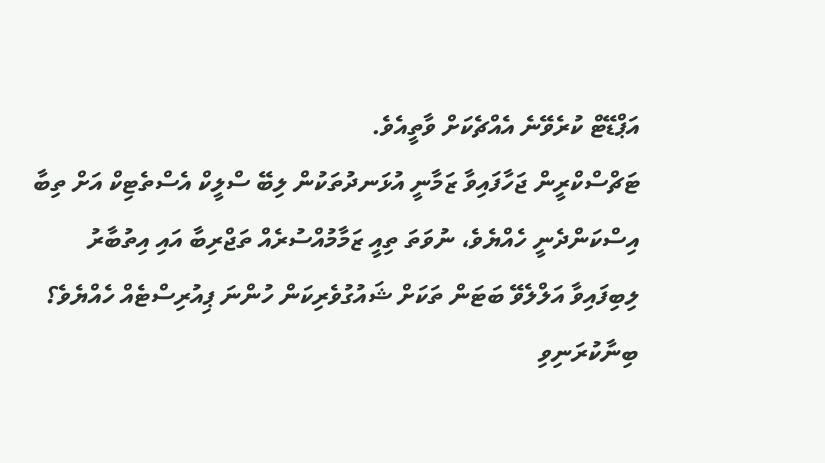އަޕްޑޭޓް ކުރެވޭނެ އެއްޗެކަށް ވާތީއެވެ.
ޓަޗްސްކްރީން ޖަހާފައިވާ ޒަމާނީ އުޅަނދުތަކުން ލިބޭ ސްލީކް އެސްތެޓިކް އަށް ތިބާ އިސްކަންދެނީ ހެއްޔެވެ، ނުވަތަ ތިއީ ޒަމާމުއްސުރެއް ތަޖްރިބާ އައި އިތުބާރު ލިބިފައިވާ އަލްލެވޭ ބަޓަން ތަކަށް ޝައުގުވެރިކަން ހުންނަ ޕިއުރިސްޓެއް ހެއްޔެވެ؟
ބިނާކުރަނިވި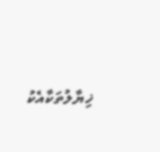ޚިޔާލުތަކާއެކު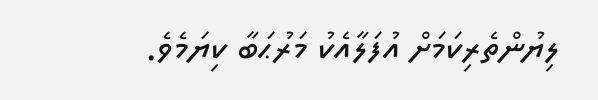ލިޔުންތެރިކަމަށް އުފަލާއެކު މަރުޙަބާ ކިޔަމެވެ.